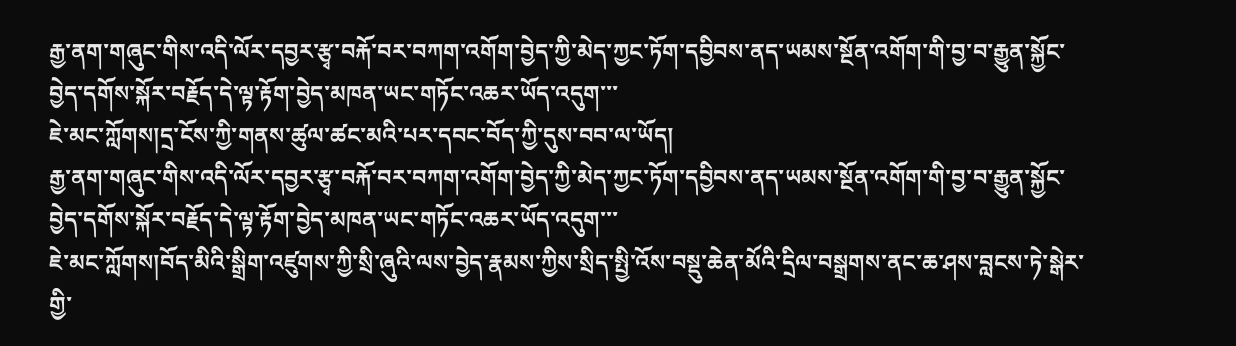རྒྱ་ནག་གཞུང་གིས་འདི་ལོར་དབྱར་རྩྭ་བརྐོ་བར་བཀག་འགོག་བྱེད་ཀྱི་མེད་ཀྱང་ཏོག་དབྱིབས་ནད་ཡམས་སྔོན་འགོག་གི་བྱ་བ་རྒྱུན་སྐྱོང་བྱེད་དགོས་སྐོར་བརྗོད་དེ་ལྟ་རྟོག་བྱེད་མཁན་ཡང་གཏོང་འཆར་ཡོད་འདུག་་་
ཇེ་མང་ཀློགས།དྲ་ངོས་ཀྱི་གནས་ཚུལ་ཚང་མའི་པར་དབང་བོད་ཀྱི་དུས་བབ་ལ་ཡོད།
རྒྱ་ནག་གཞུང་གིས་འདི་ལོར་དབྱར་རྩྭ་བརྐོ་བར་བཀག་འགོག་བྱེད་ཀྱི་མེད་ཀྱང་ཏོག་དབྱིབས་ནད་ཡམས་སྔོན་འགོག་གི་བྱ་བ་རྒྱུན་སྐྱོང་བྱེད་དགོས་སྐོར་བརྗོད་དེ་ལྟ་རྟོག་བྱེད་མཁན་ཡང་གཏོང་འཆར་ཡོད་འདུག་་་
ཇེ་མང་ཀློགས།བོད་མིའི་སྒྲིག་འཛུགས་ཀྱི་སྲི་ཞུའི་ལས་བྱེད་རྣམས་ཀྱིས་སྲིད་སྤྱི་འོས་བསྡུ་ཆེན་མོའི་དྲིལ་བསྒྲགས་ནང་ཆ་ཤས་བླངས་ཏེ་སྒེར་གྱི་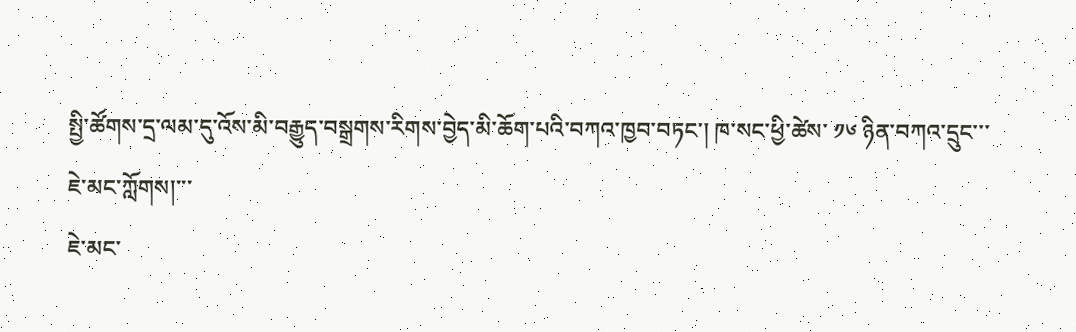སྤྱི་ཚོགས་དྲ་ལམ་དུ་འོས་མི་བརྒྱུད་བསྒྲགས་རིགས་བྱེད་མི་ཆོག་པའི་བཀའ་ཁྱབ་བཏང་། ཁ་སང་ཕྱི་ཚེས་ ༡༦ ཉིན་བཀའ་དྲུང་་་
ཇེ་མང་ཀློགས།་་་
ཇེ་མང་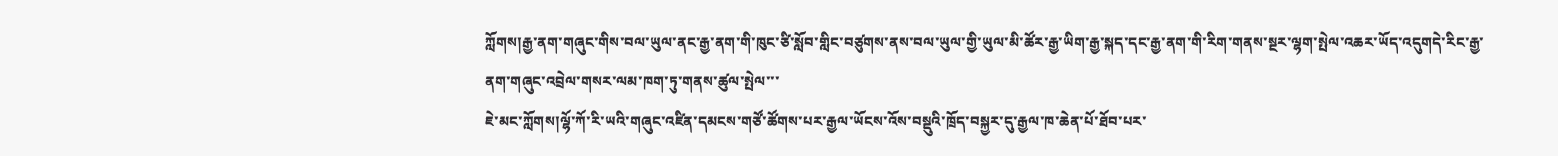ཀློགས།རྒྱ་ནག་གཞུང་གིས་བལ་ཡུལ་ནང་རྒྱ་ནག་གི་ཁུང་ཙི་སློབ་གླིང་བཙུགས་ནས་བལ་ཡུལ་གྱི་ཡུལ་མི་ཚོར་རྒྱ་ཡིག་རྒྱ་སྐད་དང་རྒྱ་ནག་གི་རིག་གནས་སྔར་ལྷག་སྤེལ་འཆར་ཡོད་འདུགདེ་རིང་རྒྱ་ནག་གཞུང་འབྲེལ་གསར་ལམ་ཁག་ཏུ་གནས་ཚུལ་སྤེལ་་་
ཇེ་མང་ཀློགས།ལྷོ་ཀོ་རི་ཡའི་གཞུང་འཛིན་དམངས་གཙོ་ཚོགས་པར་རྒྱལ་ཡོངས་འོས་བསྡུའི་ཁྲོད་བསྐྱར་དུ་རྒྱལ་ཁ་ཆེན་པོ་ཐོབ་པར་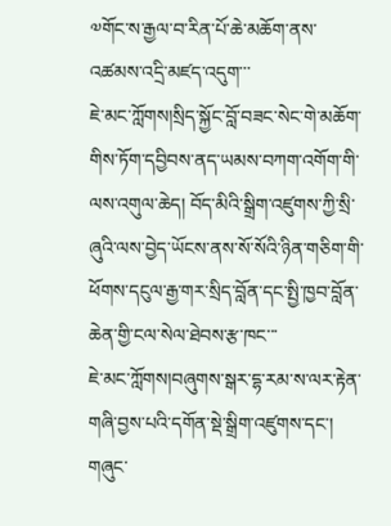༧གོང་ས་རྒྱལ་བ་རིན་པོ་ཆེ་མཆོག་ནས་འཚམས་འདྲི་མཛད་འདུག་་་
ཇེ་མང་ཀློགས།སྲིད་སྐྱོང་བློ་བཟང་སེང་གེ་མཆོག་གིས་ཏོག་དབྱིབས་ནད་ཡམས་བཀག་འགོག་གི་ལས་འགུལ་ཆེད། བོད་མིའི་སྒྲིག་འཛུགས་ཀྱི་སྲི་ཞུའི་ལས་བྱེད་ཡོངས་ནས་སོ་སོའི་ཉིན་གཅིག་གི་ཕོགས་དངུལ་རྒྱ་གར་སྲིད་བློན་དང་སྤྱི་ཁྱབ་བློན་ཆེན་གྱི་ངལ་སེལ་ཐེབས་རྩ་ཁང་་་
ཇེ་མང་ཀློགས།བཞུགས་སྒར་དྷ་རམ་ས་ལར་རྟེན་གཞི་བྱས་པའི་དགོན་སྡེ་སྒྲིག་འཛུགས་དང་། གཞུང་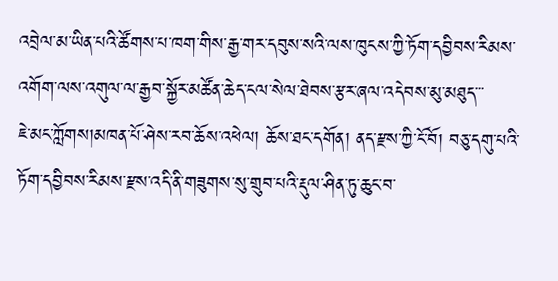འབྲེལ་མ་ཡིན་པའི་ཚོགས་པ་ཁག་གིས་རྒྱ་གར་དབུས་སའི་ལས་ཁུངས་ཀྱི་ཏོག་དབྱིབས་རིམས་འགོག་ལས་འགུལ་ལ་རྒྱབ་སྐྱོར་མཚོན་ཆེད་ངལ་སེལ་ཐེབས་རྩར་ཞལ་འདེབས་མུ་མཐུད་་་
ཇེ་མང་ཀློགས།མཁན་པོ་ཤེས་རབ་ཆོས་འཕེལ། ཆོས་ཐང་དགོན། ནད་རྫས་ཀྱི་ངོ་བོ། བཅུ་དགུ་པའི་ཏོག་དབྱིབས་རིམས་རྫས་འདི་ནི་གཟུགས་སུ་གྲུབ་པའི་རྡུལ་ཤིན་ཏུ་ཆུང་བ་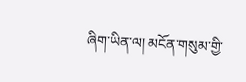ཞིག་ཡིན་ལ། མངོན་གསུམ་གྱི་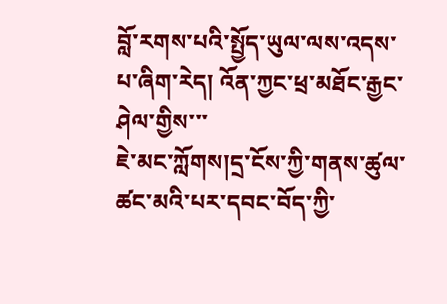བློ་རགས་པའི་སྤྱོད་ཡུལ་ལས་འདས་པ་ཞིག་རེད། འོན་ཀྱང་ཕྲ་མཐོང་རྒྱང་ཤེལ་གྱིས་་་
ཇེ་མང་ཀློགས།དྲ་ངོས་ཀྱི་གནས་ཚུལ་ཚང་མའི་པར་དབང་བོད་ཀྱི་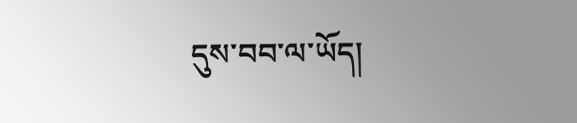དུས་བབ་ལ་ཡོད།